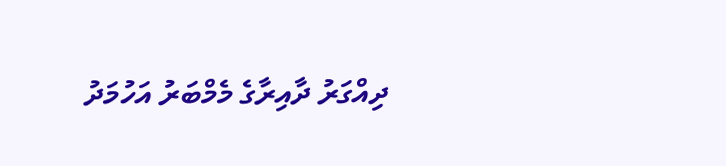ދިއްގަރު ދާއިރާގެ މެމްބަރު އަހުމަދު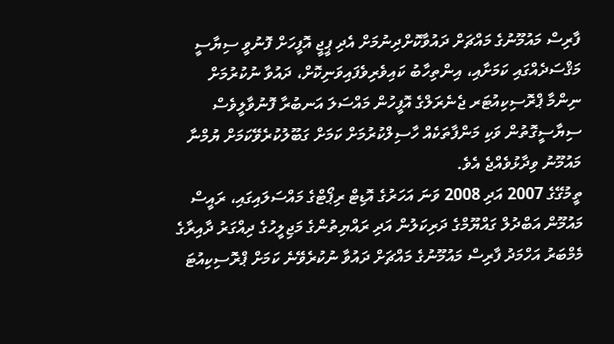ފާރިސް މައުމޫނުގެ މައްޗަށް ދައުވާކޮށްދިނުމަށް އެދި ޕީޖީ އޮފީހަށް ފޮނުވީ ސިޔާސީ މަޤްސަދެއްގައި ކަމަށާއި، އިންތިހާބު ކައިވެރިވެފައިވަނިކޮށް، ދައުވާ ނުކުރުމަށް ނިންމާ ޕްރޮސިކިއުޓަރ ޖެނެރަލްގެ އޮފީހުން މައްސަލަ އަނބުރާ ފޮނުވާލީވެސް ސިޔާސީގޮތުން ވަކި މަންފާތަކެއް ހާސިލްކުރުމަށް ކަމަށް ގަބޫލުކުރެވޭކަމަށް ޔުމްނާ މައުމޫނު ވިދާޅުވެއްޖެ އެވެ.
ތީމުގޭގެ 2007 އަދި 2008 ވަނަ އަހަރުގެ އޮޑިޓް ރިޕޯޓްގެ މައްސަލައިގައި، ރައީސް މައުމޫން އަބްދުލް ގައްޔޫމްގެ ދަރިކަލުން އަދި ރައްޔިތުންގެ މަޖިލީހުގެ ދިއްގަރު ދާއިރާގެ މެމްބަރު އަހްމަދު ފާރިސް މައުމޫނުގެ މައްޗަށް ދައުވާ ނުކުރެވޭނެ ކަމަށް ޕްރޮސިކިއުޓަ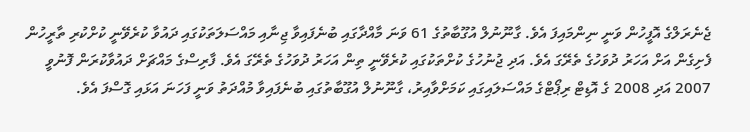ޖެނެރަލްގެ އޮފީހުން ވަނީ ނިންމައިފަ އެވެ. ގާނޫނުލް އުގޫބާތުގެ 61 ވަނަ މާއްދާގައި ބުނެފައިވާ ޖިނާއި މައްސަލަތަކުގައި ދައުވާ ކުރެވޭނީ ކުށްކުރި ތާރީހުން ފެށިގެން އަށް އަހަރު ދުވަހުގެ ތެރޭގަ އެވެ. އަދި ޖުނުހުގެ ކުށްތަކުގައި ކުރެވޭނީ ތިން އަހަރު ދުވަހުގެ ތެރޭގަ އެވެ. ފާރިސްގެ މައްޗަށް ދައުވާކުރަން ފޮނުވީ 2007 އަދި 2008 ގެ އޮޑިޓް ރިޕޯޓްގެ މައްސަލައިގައި ކަމަށްވާއިރު، ގާނޫނުލް އުގޫބާތުގައި ބުނެފައިވާ މުއްދަތު ވަނީ ފަހަނަ އަޅައި ގޮސްފަ އެވެ.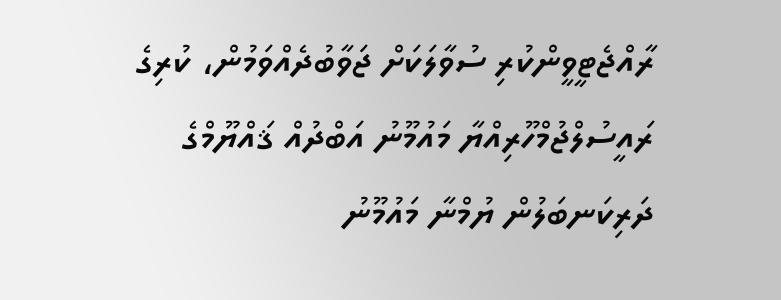ރާއްޖެޓީވީންކުރި ސުވާލަކަށް ޖަވާބުދެއްވަމުން، ކުރިގެ ރައީސުލްޖުމްހޫރިއްޔާ މައުމޫނު އަބްދުއް ޤައްޔޫމްގެ ދަރިކަނބަލުން ޔުމްނާ މައުމޫނު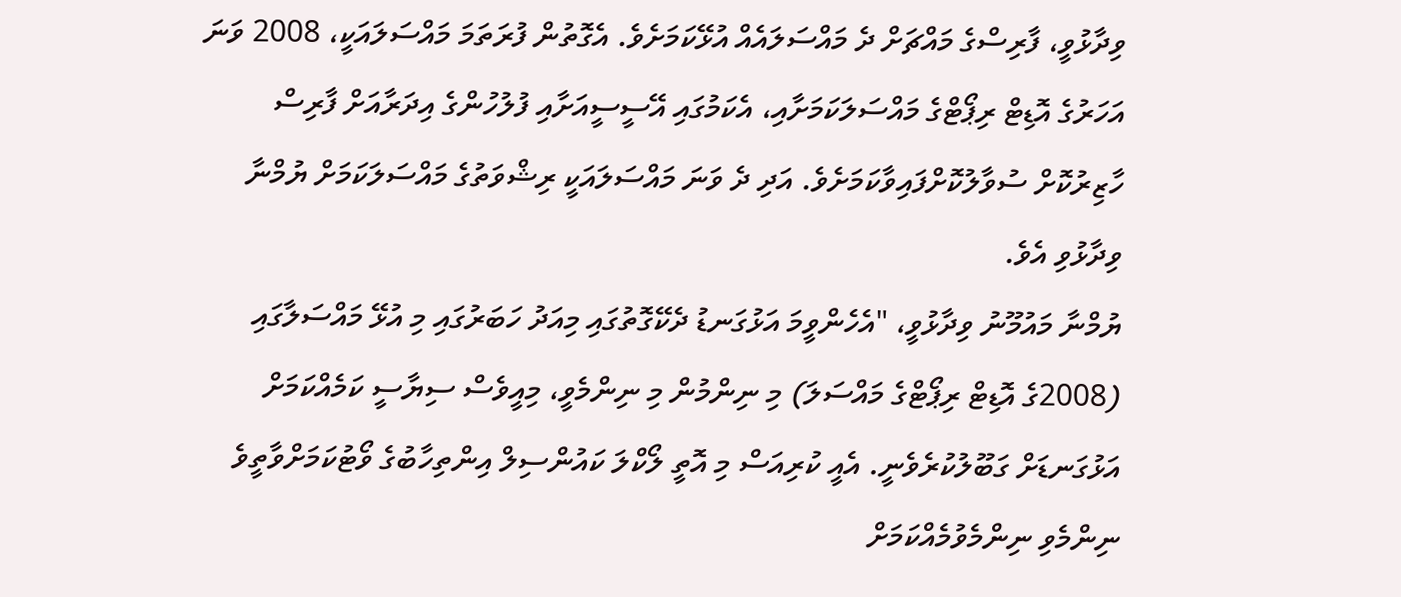ވިދާޅުވީ، ފާރިސްގެ މައްޗަށް ދެ މައްސަލައެއް އުޅޭކަމަށެވެ. އެގޮތުން ފުރަތަމަ މައްސަލައަކީ، 2008 ވަނަ އަހަރުގެ އޮޑިޓް ރިޕޯޓްގެ މައްސަލަކަމަށާއި، އެކަމުގައި އޭސީސީއަށާއި ފުލުހުންގެ އިދަރާއަށް ފާރިސް ހާޒިރުކޮށް ސުވާލުކޮށްފައިވާކަމަށެވެ. އަދި ދެ ވަނަ މައްސަލައަކީ ރިޝްވަތުގެ މައްސަލަކަމަށް ޔުމްނާ ވިދާޅުވި އެވެ.
ޔުމްނާ މައުމޫނު ވިދާޅުވީ، "އެހެންވީމަ އަޅުގަނޑު ދެކޭގޮތުގައި މިއަދު ހަބަރުގައި މި އުޅޭ މައްސަލާގައި (2008ގެ އޮޑިޓް ރިޕޯޓްގެ މައްސަލަ) މި ނިންމުން މި ނިންމެވީ، މިއީވެސް ސިޔާސީ ކަމެއްކަމަށް އަޅުގަނޑަށް ގަބޫލުކުރެވެނީ. އެއީ ކުރިއަސް މި އޮތީ ލޯކްލަ ކައުންސިލް އިންތިހާބުގެ ވޯޓުކަމަށްވާތީވެ ނިންމެވި ނިންމެވުމެއްކަމަށް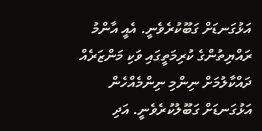އަޅުގަނޑަށް ގަބޫކުރެވެނީ. އެއީ އާންމު ރައްޔިތުންގެ ކުރިމަތީގައި ވަކި މަންޒަރެއް ދައްކާލުމަށް ނިންމި ނިންމެއްހެން އަޅުގަނޑަށް ގަބޫލުކުރެވެނީ. އަދި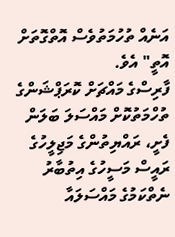އަނެއް ތުހުމަތުވެސް އޮތްގޮތަށް އޮތީ" އެވެ.
ފާރިސްގެ މައްޗަށް ކޮރަޕްޝަންގެ ތުހްމަތުކޮށް މައްސަލަ ބަލަން ފެށީ، ރައްޔިތުންގެ މަޖިލީހުގެ ރައީސް މަސީހުގެ އިތުބާރު ނެތްކަމުގެ މައްސަލައާ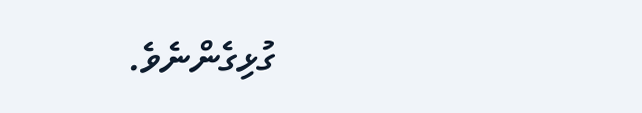ގުޅިގެންނެވެ.